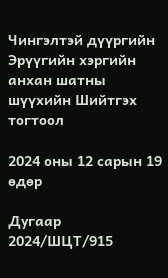Чингэлтэй дүүргийн Эрүүгийн хэргийн анхан шатны шүүхийн Шийтгэх тогтоол

2024 оны 12 сарын 19 өдөр

Дугаар 2024/ШЦТ/915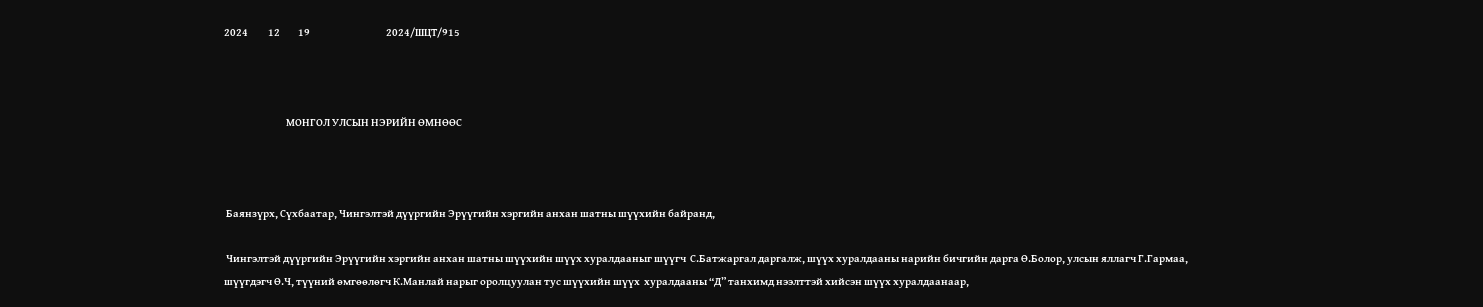2024          12         19                                      2024/ШЦТ/915



                               МОНГОЛ УЛСЫН НЭРИЙН ӨМНӨӨС



 Баянзүрх, Сүхбаатар, Чингэлтэй дүүргийн Эрүүгийн хэргийн анхан шатны шүүхийн байранд,

 Чингэлтэй дүүргийн Эрүүгийн хэргийн анхан шатны шүүхийн шүүх хуралдааныг шүүгч  С.Батжаргал даргалж, шүүх хуралдааны нарийн бичгийн дарга Ө.Болор, улсын яллагч Г.Гармаа, шүүгдэгч Ө.Ч, түүний өмгөөлөгч К.Манлай нарыг оролцуулан тус шүүхийн шүүх  хуралдааны “Д” танхимд нээлттэй хийсэн шүүх хуралдаанаар,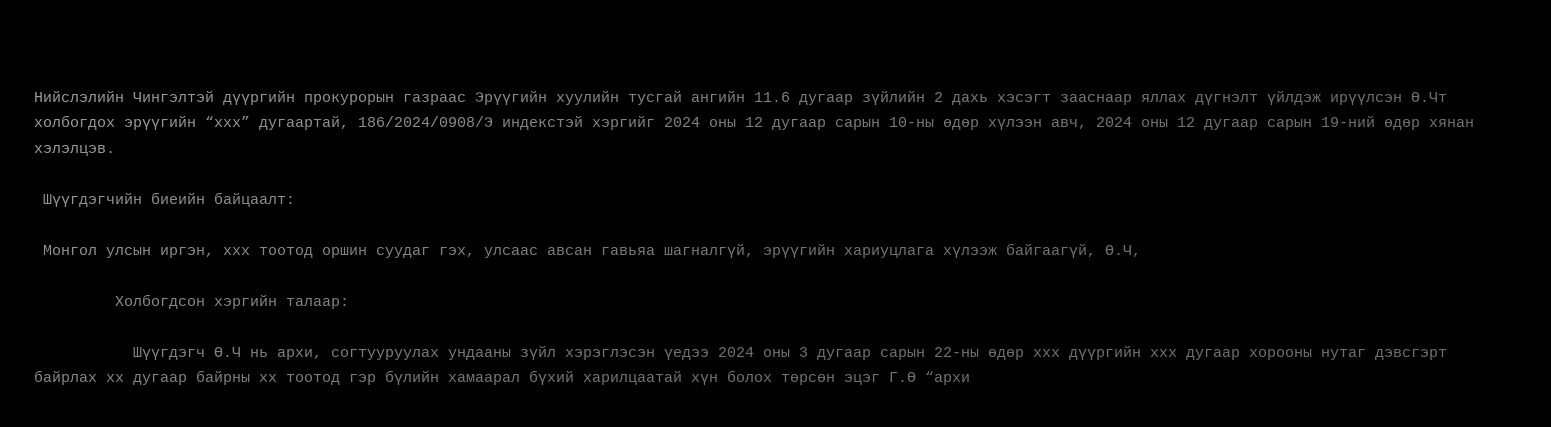Нийслэлийн Чингэлтэй дүүргийн прокурорын газраас Эрүүгийн хуулийн тусгай ангийн 11.6 дугаар зүйлийн 2 дахь хэсэгт зааснаар яллах дүгнэлт үйлдэж ирүүлсэн Ө.Чт холбогдох эрүүгийн “ххх” дугаартай, 186/2024/0908/Э индекстэй хэргийг 2024 оны 12 дугаар сарын 10-ны өдөр хүлээн авч, 2024 оны 12 дугаар сарын 19-ний өдөр хянан хэлэлцэв.

 Шүүгдэгчийн биеийн байцаалт:

 Монгол улсын иргэн, ххх тоотод оршин суудаг гэх, улсаас авсан гавьяа шагналгүй, эрүүгийн хариуцлага хүлээж байгаагүй, Ө.Ч,

         Холбогдсон хэргийн талаар:

           Шүүгдэгч Ө.Ч нь архи, согтууруулах ундааны зүйл хэрэглэсэн үедээ 2024 оны 3 дугаар сарын 22-ны өдөр ххх дүүргийн ххх дугаар хорооны нутаг дэвсгэрт байрлах хх дугаар байрны хх тоотод гэр бүлийн хамаарал бүхий харилцаатай хүн болох төрсөн эцэг Г.Ө “архи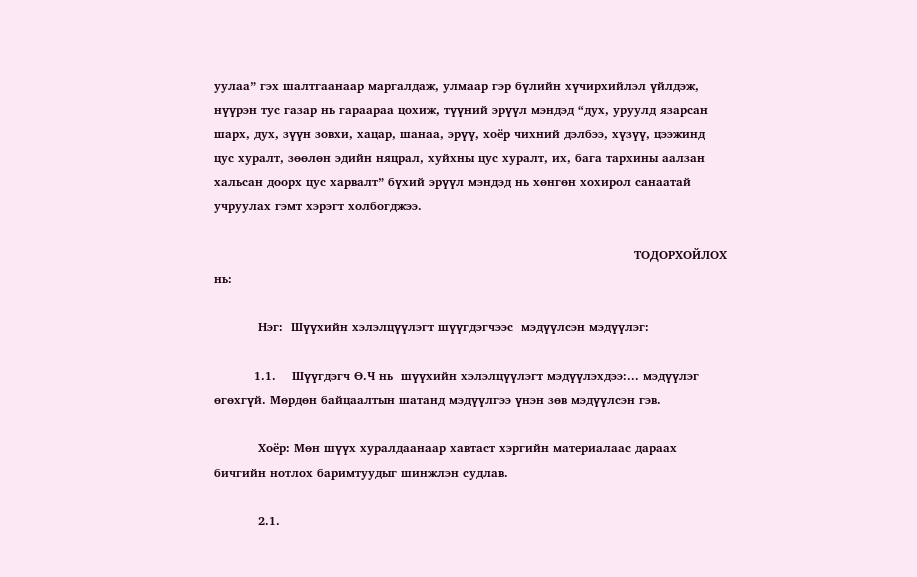уулаа” гэх шалтгаанаар маргалдаж, улмаар гэр бүлийн хүчирхийлэл үйлдэж, нүүрэн тус газар нь гараараа цохиж, түүний эрүүл мэндэд “дух, уруулд язарсан шарх, дух, зүүн зовхи, хацар, шанаа, эрүү, хоёр чихний дэлбээ, хүзүү, цээжинд цус хуралт, зөөлөн эдийн няцрал, хуйхны цус хуралт, их, бага тархины аалзан хальсан доорх цус харвалт” бүхий эрүүл мэндэд нь хөнгөн хохирол санаатай учруулах гэмт хэрэгт холбогджээ.

                                                                                                         ТОДОРХОЙЛОХ нь:

           Нэг:  Шүүхийн хэлэлцүүлэгт шүүгдэгчээс  мэдүүлсэн мэдүүлэг:

          1.1.    Шүүгдэгч Ө.Ч нь  шүүхийн хэлэлцүүлэгт мэдүүлэхдээ:... мэдүүлэг өгөхгүй. Мөрдөн байцаалтын шатанд мэдүүлгээ үнэн зөв мэдүүлсэн гэв.

           Хоёр: Мөн шүүх хуралдаанаар хавтаст хэргийн материалаас дараах бичгийн нотлох баримтуудыг шинжлэн судлав.

           2.1.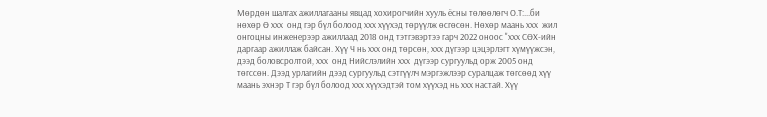Мөрдөн шалгах ажиллагааны явцад хохирогчийн хууль ёсны төлөөлөгч О.Т:...би нөхөр Ө ххх  онд гэр бүл болоод ххх хүүхэд төрүүлж өсгөсөн. Нөхөр маань ххх  жил онгоцны инженерээр ажиллаад 2018 онд тэтгэвэртээ гарч 2022 оноос "ххх СӨХ-ийн даргаар ажиллаж байсан. Хүү Ч нь ххх онд төрсөн, ххх дүгээр цэцэрлэгт хүмүүжсэн, дээд боловсролтой, ххх  онд Нийслэлийн ххх  дүгээр сургуульд орж 2005 онд төгссөн. Дээд урлагийн дээд сургуульд сэтгүүлч мэргэжлээр суралцаж төгсөөд хүү маань эхнэр Т гэр бүл болоод ххх хүүхэдтэй том хүүхэд нь ххх настай. Хүү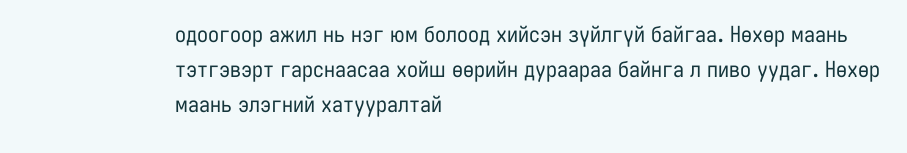одоогоор ажил нь нэг юм болоод хийсэн зүйлгүй байгаа. Нөхөр маань тэтгэвэрт гарснаасаа хойш өөрийн дураараа байнга л пиво уудаг. Нөхөр маань элэгний хатууралтай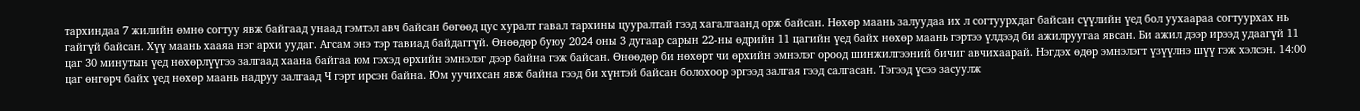тархиндаа 7 жилийн өмнө согтуу явж байгаад унаад гэмтэл авч байсан бөгөөд цус хуралт гавал тархины цууралтай гээд хагалгаанд орж байсан. Нөхөр маань залуудаа их л согтуурхдаг байсан сүүлийн үед бол уухаараа согтуурхах нь гайгүй байсан. Хүү маань хааяа нэг архи уудаг. Агсам энэ тэр тавиад байдаггүй. Өнөөдөр буюу 2024 оны 3 дугаар сарын 22-ны өдрийн 11 цагийн үед байх нөхөр маань гэртээ үлдээд би ажилруугаа явсан. Би ажил дээр ирээд удаагүй 11 цаг 30 минутын үед нөхөрлүүгээ залгаад хаана байгаа юм гэхэд өрхийн эмнэлэг дээр байна гэж байсан. Өнөөдөр би нөхөрт чи өрхийн эмнэлэг ороод шинжилгээний бичиг авчихаарай. Нэгдэх өдөр эмнэлэгт үзүүлнэ шүү гэж хэлсэн. 14:00 цаг өнгөрч байх үед нөхөр маань надруу залгаад Ч гэрт ирсэн байна. Юм уучихсан явж байна гээд би хүнтэй байсан болохоор эргээд залгая гээд салгасан. Тэгээд үсээ засуулж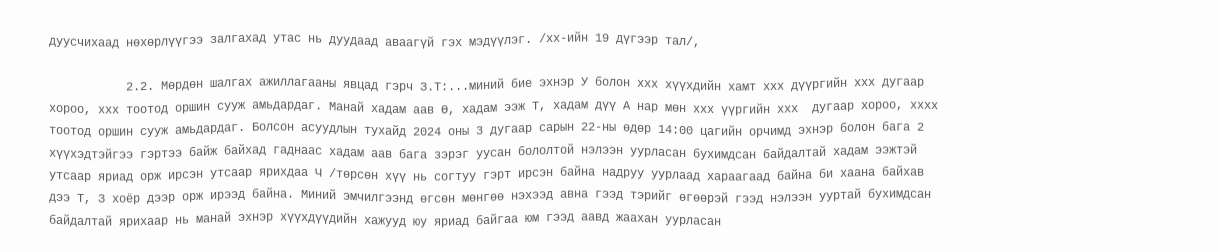дуусчихаад нөхөрлүүгээ залгахад утас нь дуудаад аваагүй гэх мэдүүлэг. /хх-ийн 19 дүгээр тал/,

           2.2. Мөрдөн шалгах ажиллагааны явцад гэрч З.Т:...миний бие эхнэр У болон ххх хүүхдийн хамт ххх дүүргийн ххх дугаар хороо, ххх тоотод оршин сууж амьдардаг. Манай хадам аав Ө, хадам ээж Т, хадам дүү А нар мөн ххх үүргийн ххх  дугаар хороо, хххх тоотод оршин сууж амьдардаг. Болсон асуудлын тухайд 2024 оны 3 дугаар сарын 22-ны өдөр 14:00 цагийн орчимд эхнэр болон бага 2 хүүхэдтэйгээ гэртээ байж байхад гаднаас хадам аав бага зэрэг уусан бололтой нэлээн уурласан бухимдсан байдалтай хадам ээжтэй утсаар яриад орж ирсэн утсаар ярихдаа Ч /төрсөн хүү нь согтуу гэрт ирсэн байна надруу уурлаад хараагаад байна би хаана байхав дээ Т, З хоёр дээр орж ирээд байна. Миний эмчилгээнд өгсөн мөнгөө нэхээд авна гээд тэрийг өгөөрэй гээд нэлээн ууртай бухимдсан байдалтай ярихаар нь манай эхнэр хүүхдүүдийн хажууд юу яриад байгаа юм гээд аавд жаахан уурласан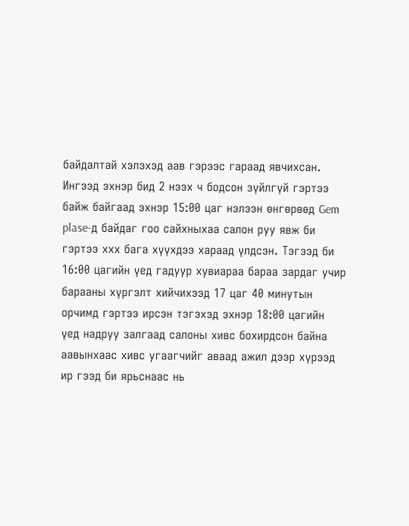байдалтай хэлэхэд аав гэрээс гараад явчихсан. Ингээд эхнэр бид 2 нээх ч бодсон зүйлгүй гэртээ байж байгаад эхнэр 15:00 цаг нэлээн өнгөрөөд Gem plase-д байдаг гоо сайхныхаа салон руу явж би гэртээ ххх бага хүүхдээ хараад үлдсэн. Тэгээд би 16:00 цагийн үед гадуур хувиараа бараа зардаг учир барааны хүргэлт хийчихээд 17 цаг 40 минутын орчимд гэртээ ирсэн тэгэхэд эхнэр 18:00 цагийн үед надруу залгаад салоны хивс бохирдсон байна аавынхаас хивс угаагчийг аваад ажил дээр хүрээд ир гээд би ярьснаас нь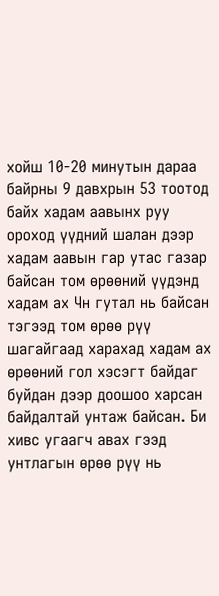хойш 10-20 минутын дараа байрны 9 давхрын 53 тоотод байх хадам аавынх руу ороход үүдний шалан дээр хадам аавын гар утас газар байсан том өрөөний үүдэнд хадам ах Чн гутал нь байсан тэгээд том өрөө рүү шагайгаад харахад хадам ах өрөөний гол хэсэгт байдаг буйдан дээр доошоо харсан байдалтай унтаж байсан. Би хивс угаагч авах гээд унтлагын өрөө рүү нь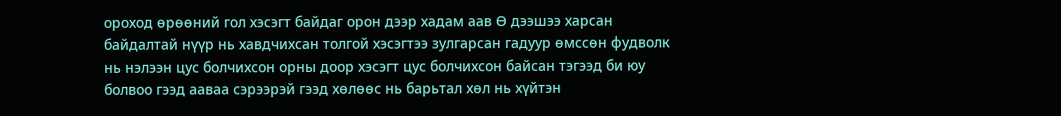ороход өрөөний гол хэсэгт байдаг орон дээр хадам аав Ө дээшээ харсан байдалтай нүүр нь хавдчихсан толгой хэсэгтээ зулгарсан гадуур өмссөн фудволк нь нэлээн цус болчихсон орны доор хэсэгт цус болчихсон байсан тэгээд би юу болвоо гээд ааваа сэрээрэй гээд хөлөөс нь барьтал хөл нь хүйтэн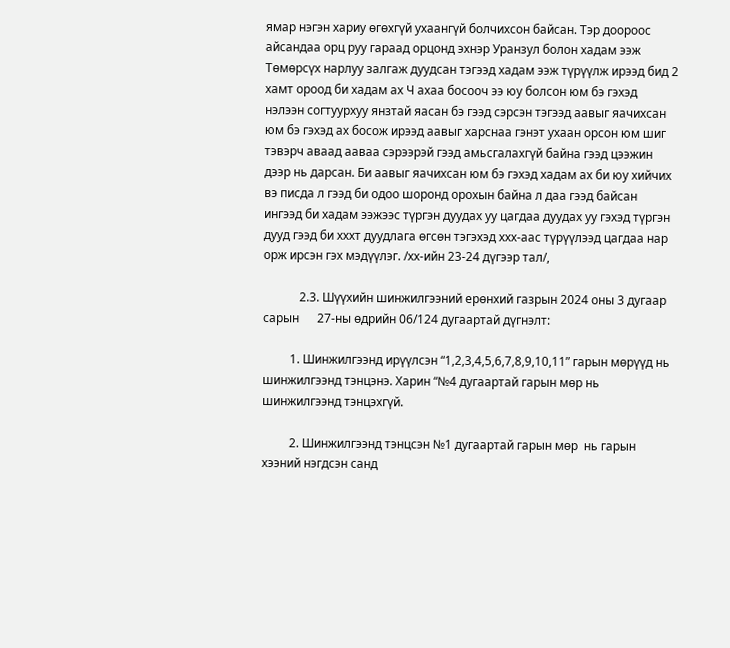ямар нэгэн хариу өгөхгүй ухаангүй болчихсон байсан. Тэр доороос айсандаа орц руу гараад орцонд эхнэр Уранзул болон хадам ээж Төмөрсүх нарлуу залгаж дуудсан тэгээд хадам ээж түрүүлж ирээд бид 2 хамт ороод би хадам ах Ч ахаа босооч ээ юу болсон юм бэ гэхэд нэлээн согтуурхуу янзтай яасан бэ гээд сэрсэн тэгээд аавыг яачихсан юм бэ гэхэд ах босож ирээд аавыг харснаа гэнэт ухаан орсон юм шиг тэвэрч аваад ааваа сэрээрэй гээд амьсгалахгүй байна гээд цээжин дээр нь дарсан. Би аавыг яачихсан юм бэ гэхэд хадам ах би юу хийчих вэ писда л гээд би одоо шоронд орохын байна л даа гээд байсан ингээд би хадам ээжээс түргэн дуудах уу цагдаа дуудах уу гэхэд түргэн дууд гээд би хххт дуудлага өгсөн тэгэхэд ххх-аас түрүүлээд цагдаа нар орж ирсэн гэх мэдүүлэг. /хх-ийн 23-24 дүгээр тал/,

            2.3. Шүүхийн шинжилгээний ерөнхий газрын 2024 оны 3 дугаар сарын      27-ны өдрийн 06/124 дугаартай дүгнэлт:

         1. Шинжилгээнд ирүүлсэн “1,2,3,4,5,6,7,8,9,10,11” гарын мөрүүд нь шинжилгээнд тэнцэнэ. Харин “№4 дугаартай гарын мөр нь шинжилгээнд тэнцэхгүй.

         2. Шинжилгээнд тэнцсэн №1 дугаартай гарын мөр  нь гарын хээний нэгдсэн санд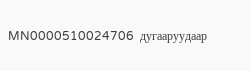MN0000510024706  дугааруудаар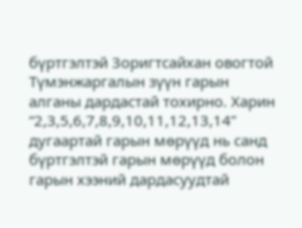бүртгэлтэй Зоригтсайхан овогтой Түмэнжаргалын зүүн гарын алганы дардастай тохирно. Харин “2,3,5,6,7,8,9,10,11,12,13,14” дугаартай гарын мөрүүд нь санд бүртгэлтэй гарын мөрүүд болон гарын хээний дардасуудтай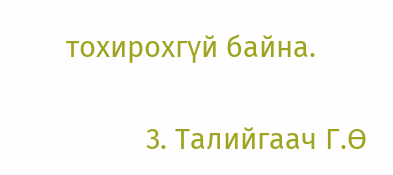тохирохгүй байна.

          3. Талийгаач Г.Ө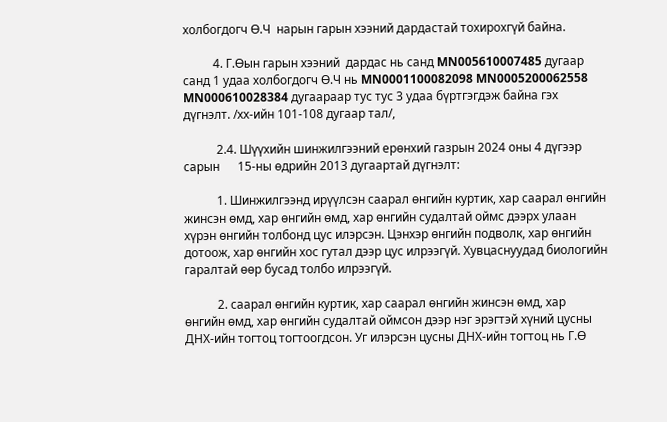холбогдогч Ө.Ч  нарын гарын хээний дардастай тохирохгүй байна.

          4. Г.Өын гарын хээний  дардас нь санд MN005610007485 дугаар санд 1 удаа холбогдогч Ө.Ч нь MN0001100082098 MN0005200062558 MN000610028384 дугаараар тус тус 3 удаа бүртгэгдэж байна гэх дүгнэлт. /хх-ийн 101-108 дугаар тал/,

           2.4. Шүүхийн шинжилгээний ерөнхий газрын 2024 оны 4 дүгээр сарын      15-ны өдрийн 2013 дугаартай дүгнэлт:

           1. Шинжилгээнд ирүүлсэн саарал өнгийн куртик, хар саарал өнгийн жинсэн өмд, хар өнгийн өмд, хар өнгийн судалтай оймс дээрх улаан хүрэн өнгийн толбонд цус илэрсэн. Цэнхэр өнгийн подволк, хар өнгийн дотоож, хар өнгийн хос гутал дээр цус илрээгүй. Хувцаснуудад биологийн гаралтай өөр бусад толбо илрээгүй.

           2. саарал өнгийн куртик, хар саарал өнгийн жинсэн өмд, хар өнгийн өмд, хар өнгийн судалтай оймсон дээр нэг эрэгтэй хүний цусны ДНХ-ийн тогтоц тогтоогдсон. Уг илэрсэн цусны ДНХ-ийн тогтоц нь Г.Ө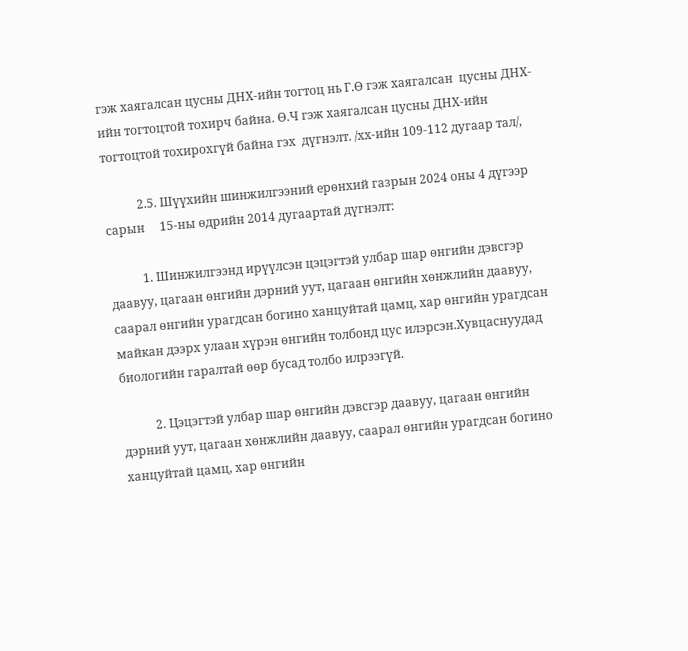гэж хаягалсан цусны ДНХ-ийн тогтоц нь Г.Ө гэж хаягалсан  цусны ДНХ-ийн тогтоцтой тохирч байна. Ө.Ч гэж хаягалсан цусны ДНХ-ийн тогтоцтой тохирохгүй байна гэх  дүгнэлт. /хх-ийн 109-112 дугаар тал/,

           2.5. Шүүхийн шинжилгээний ерөнхий газрын 2024 оны 4 дүгээр сарын     15-ны өдрийн 2014 дугаартай дүгнэлт:

           1. Шинжилгээнд ирүүлсэн цэцэгтэй улбар шар өнгийн дэвсгэр даавуу, цагаан өнгийн дэрний уут, цагаан өнгийн хөнжлийн даавуу, саарал өнгийн урагдсан богино ханцуйтай цамц, хар өнгийн урагдсан майкан дээрх улаан хүрэн өнгийн толбонд цус илэрсэн.Хувцаснуудад биологийн гаралтай өөр бусад толбо илрээгүй.

           2. Цэцэгтэй улбар шар өнгийн дэвсгэр даавуу, цагаан өнгийн дэрний уут, цагаан хөнжлийн даавуу, саарал өнгийн урагдсан богино ханцуйтай цамц, хар өнгийн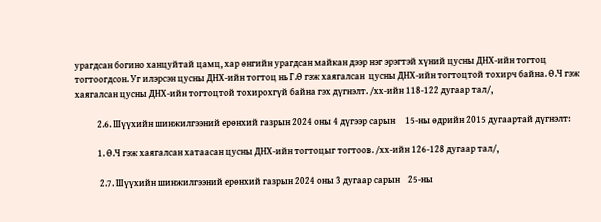урагдсан богино ханцуйтай цамц, хар өнгийн урагдсан майкан дээр нэг эрэгтэй хүний цусны ДНХ-ийн тогтоц тогтоогдсон. Уг илэрсэн цусны ДНХ-ийн тогтоц нь Г.Ө гэж хаягалсан  цусны ДНХ-ийн тогтоцтой тохирч байна. Ө.Ч гэж хаягалсан цусны ДНХ-ийн тогтоцтой тохирохгүй байна гэх дүгнэлт. /хх-ийн 118-122 дугаар тал/,

           2.6. Шүүхийн шинжилгээний ерөнхий газрын 2024 оны 4 дүгээр сарын     15-ны өдрийн 2015 дугаартай дүгнэлт:

           1. Ө.Ч гэж хаягалсан хатаасан цусны ДНХ-ийн тогтоцыг тогтоов. /хх-ийн 126-128 дугаар тал/,

            2.7. Шүүхийн шинжилгээний ерөнхий газрын 2024 оны 3 дугаар сарын    25-ны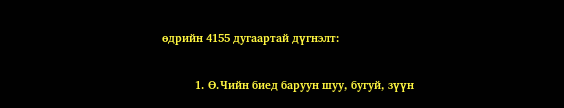өдрийн 4155 дугаартай дүгнэлт:

           1. Ө.Чийн биед баруун шуу, бугуй, зүүн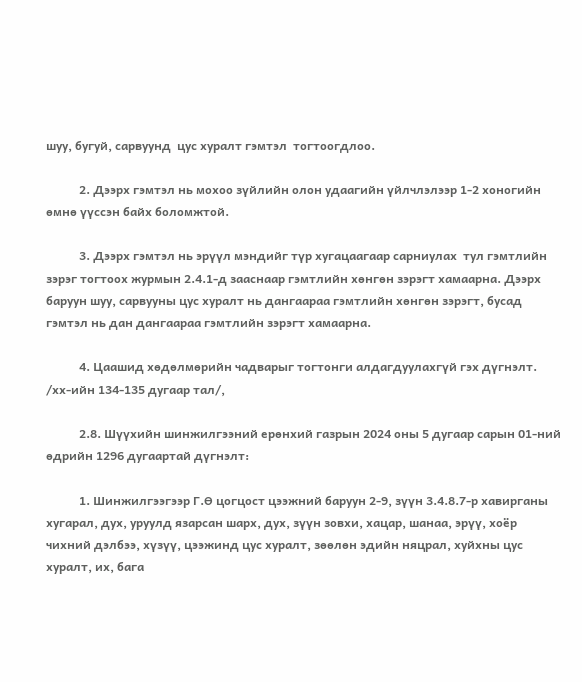шуу, бугуй, сарвуунд  цус хуралт гэмтэл  тогтоогдлоо.

           2. Дээрх гэмтэл нь мохоо зүйлийн олон удаагийн үйлчлэлээр 1-2 хоногийн өмнө үүссэн байх боломжтой.

           3. Дээрх гэмтэл нь эрүүл мэндийг түр хугацаагаар сарниулах  тул гэмтлийн зэрэг тогтоох журмын 2.4.1-д зааснаар гэмтлийн хөнгөн зэрэгт хамаарна. Дээрх баруун шуу, сарвууны цус хуралт нь дангаараа гэмтлийн хөнгөн зэрэгт, бусад гэмтэл нь дан дангаараа гэмтлийн зэрэгт хамаарна.

           4. Цаашид хөдөлмөрийн чадварыг тогтонги алдагдуулахгүй гэх дүгнэлт. /хх-ийн 134-135 дугаар тал/,

           2.8. Шүүхийн шинжилгээний ерөнхий газрын 2024 оны 5 дугаар сарын 01-ний өдрийн 1296 дугаартай дүгнэлт:

           1. Шинжилгээгээр Г.Ө цогцост цээжний баруун 2-9, зүүн 3.4.8.7-р хавирганы хугарал, дух, уруулд язарсан шарх, дух, зүүн зовхи, хацар, шанаа, эрүү, хоёр чихний дэлбээ, хүзүү, цээжинд цус хуралт, зөөлөн эдийн няцрал, хуйхны цус хуралт, их, бага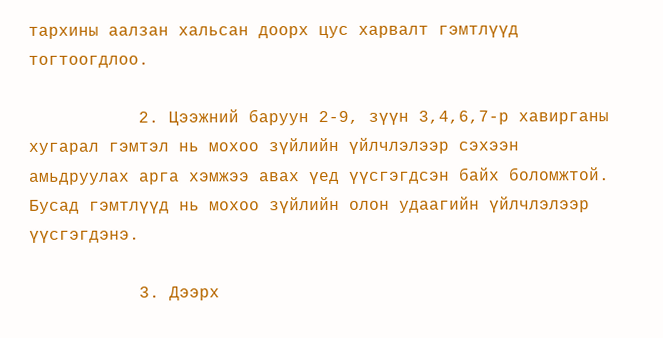тархины аалзан хальсан доорх цус харвалт гэмтлүүд тогтоогдлоо.

           2. Цээжний баруун 2-9, зүүн 3,4,6,7-р хавирганы хугарал гэмтэл нь мохоо зүйлийн үйлчлэлээр сэхээн амьдруулах арга хэмжээ авах үед үүсгэгдсэн байх боломжтой. Бусад гэмтлүүд нь мохоо зүйлийн олон удаагийн үйлчлэлээр үүсгэгдэнэ.

           3. Дээрх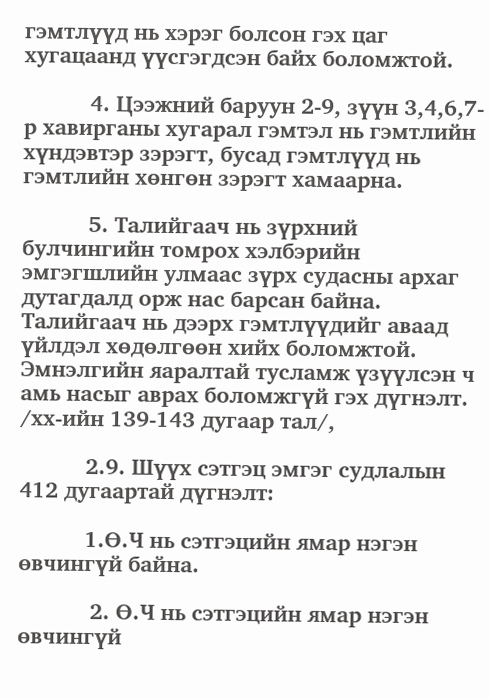гэмтлүүд нь хэрэг болсон гэх цаг хугацаанд үүсгэгдсэн байх боломжтой.

           4. Цээжний баруун 2-9, зүүн 3,4,6,7-р хавирганы хугарал гэмтэл нь гэмтлийн хүндэвтэр зэрэгт, бусад гэмтлүүд нь гэмтлийн хөнгөн зэрэгт хамаарна.

           5. Талийгаач нь зүрхний булчингийн томрох хэлбэрийн эмгэгшлийн улмаас зүрх судасны архаг дутагдалд орж нас барсан байна. Талийгаач нь дээрх гэмтлүүдийг аваад үйлдэл хөдөлгөөн хийх боломжтой. Эмнэлгийн яаралтай тусламж үзүүлсэн ч амь насыг аврах боломжгүй гэх дүгнэлт. /хх-ийн 139-143 дугаар тал/,

           2.9. Шүүх сэтгэц эмгэг судлалын 412 дугаартай дүгнэлт:

           1.Ө.Ч нь сэтгэцийн ямар нэгэн өвчингүй байна.

            2. Ө.Ч нь сэтгэцийн ямар нэгэн өвчингүй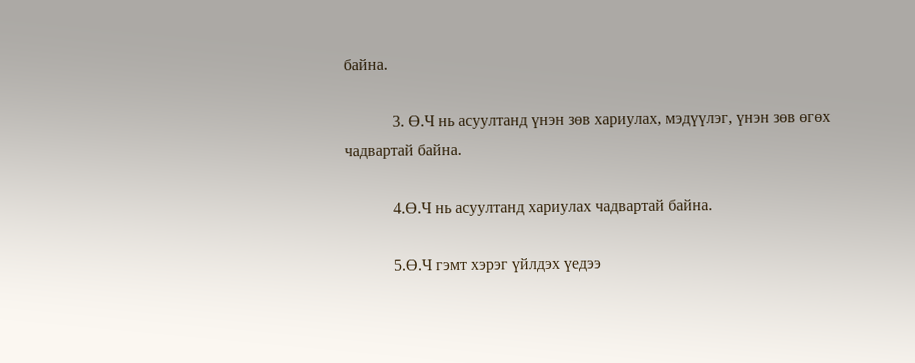байна.

            3. Ө.Ч нь асуултанд үнэн зөв хариулах, мэдүүлэг, үнэн зөв өгөх чадвартай байна.

            4.Ө.Ч нь асуултанд хариулах чадвартай байна.

            5.Ө.Ч гэмт хэрэг үйлдэх үедээ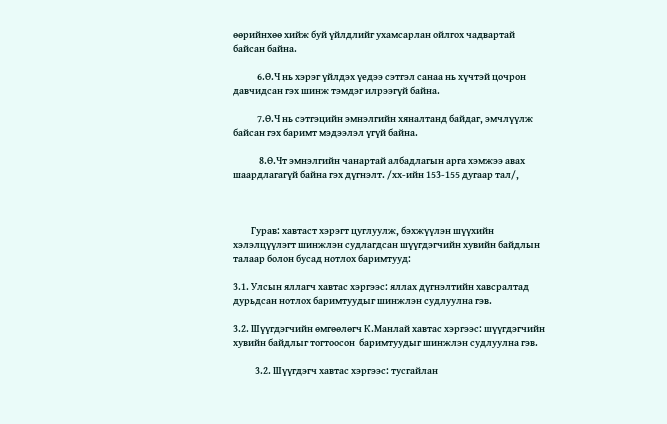өөрийнхөө хийж буй үйлдлийг ухамсарлан ойлгох чадвартай байсан байна.

            6.Ө.Ч нь хэрэг үйлдэх үедээ сэтгэл санаа нь хүчтэй цочрон давчидсан гэх шинж тэмдэг илрээгүй байна.

            7.Ө.Ч нь сэтгэцийн эмнэлгийн хяналтанд байдаг, эмчлүүлж байсан гэх баримт мэдээлэл үгүй байна.

             8.Ө.Чт эмнэлгийн чанартай албадлагын арга хэмжээ авах шаардлагагүй байна гэх дүгнэлт. /хх-ийн 153-155 дугаар тал/,



         Гурав: хавтаст хэрэгт цуглуулж, бэхжүүлэн шүүхийн хэлэлцүүлэгт шинжлэн судлагдсан шүүгдэгчийн хувийн байдлын талаар болон бусад нотлох баримтууд:

3.1. Улсын яллагч хавтас хэргээс: яллах дүгнэлтийн хавсралтад дурьдсан нотлох баримтуудыг шинжлэн судлуулна гэв.

3.2. Шүүгдэгчийн өмгөөлөгч К.Манлай хавтас хэргээс: шүүгдэгчийн хувийн байдлыг тогтоосон  баримтуудыг шинжлэн судлуулна гэв.

           3.2. Шүүгдэгч хавтас хэргээс: тусгайлан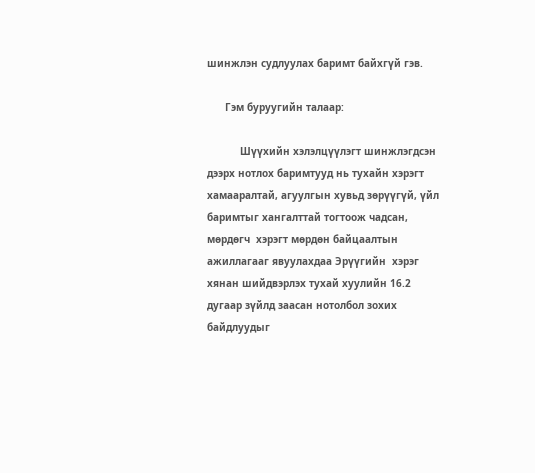шинжлэн судлуулах баримт байхгүй гэв.

      Гэм буруугийн талаар:

           Шүүхийн хэлэлцүүлэгт шинжлэгдсэн дээрх нотлох баримтууд нь тухайн хэрэгт хамааралтай, агуулгын хувьд зөрүүгүй, үйл баримтыг хангалттай тогтоож чадсан, мөрдөгч  хэрэгт мөрдөн байцаалтын ажиллагааг явуулахдаа Эрүүгийн  хэрэг хянан шийдвэрлэх тухай хуулийн 16.2 дугаар зүйлд заасан нотолбол зохих байдлуудыг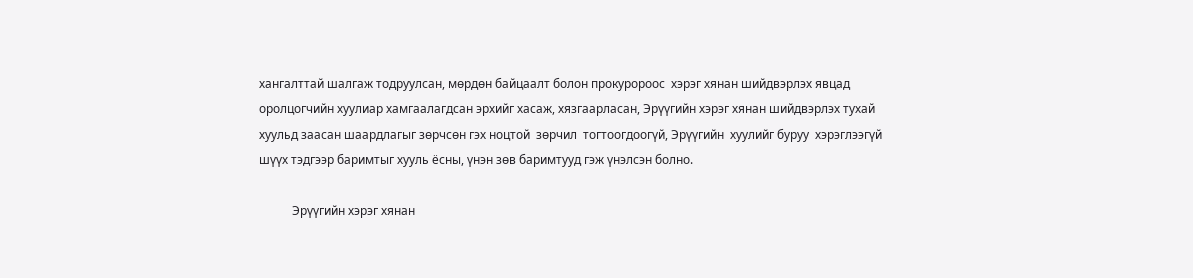хангалттай шалгаж тодруулсан, мөрдөн байцаалт болон прокуророос  хэрэг хянан шийдвэрлэх явцад оролцогчийн хуулиар хамгаалагдсан эрхийг хасаж, хязгаарласан, Эрүүгийн хэрэг хянан шийдвэрлэх тухай хуульд заасан шаардлагыг зөрчсөн гэх ноцтой  зөрчил  тогтоогдоогүй, Эрүүгийн  хуулийг буруу  хэрэглээгүй шүүх тэдгээр баримтыг хууль ёсны, үнэн зөв баримтууд гэж үнэлсэн болно.

           Эрүүгийн хэрэг хянан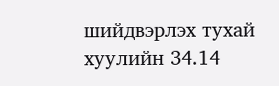шийдвэрлэх тухай хуулийн 34.14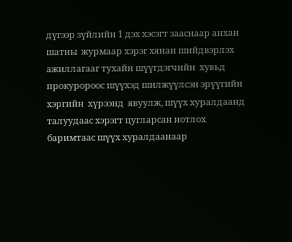дүгээр зүйлийн 1 дэх хэсэгт зааснаар анхан шатны  журмаар хэрэг хянан шийдвэрлэх ажиллагааг тухайн шүүгдэгчийн  хувьд прокуророос шүүхэд шилжүүлсэн эрүүгийн хэргийн  хүрээнд  явуулж, шүүх хуралдаанд талуудаас хэрэгт цугларсан нотлох баримтаас шүүх хуралдаанаар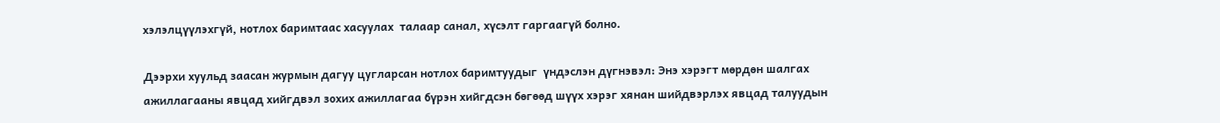хэлэлцүүлэхгүй, нотлох баримтаас хасуулах  талаар санал, хүсэлт гаргаагүй болно.

Дээрхи хуульд заасан журмын дагуу цугларсан нотлох баримтуудыг  үндэслэн дүгнэвэл: Энэ хэрэгт мөрдөн шалгах ажиллагааны явцад хийгдвэл зохих ажиллагаа бүрэн хийгдсэн бөгөөд шүүх хэрэг хянан шийдвэрлэх явцад талуудын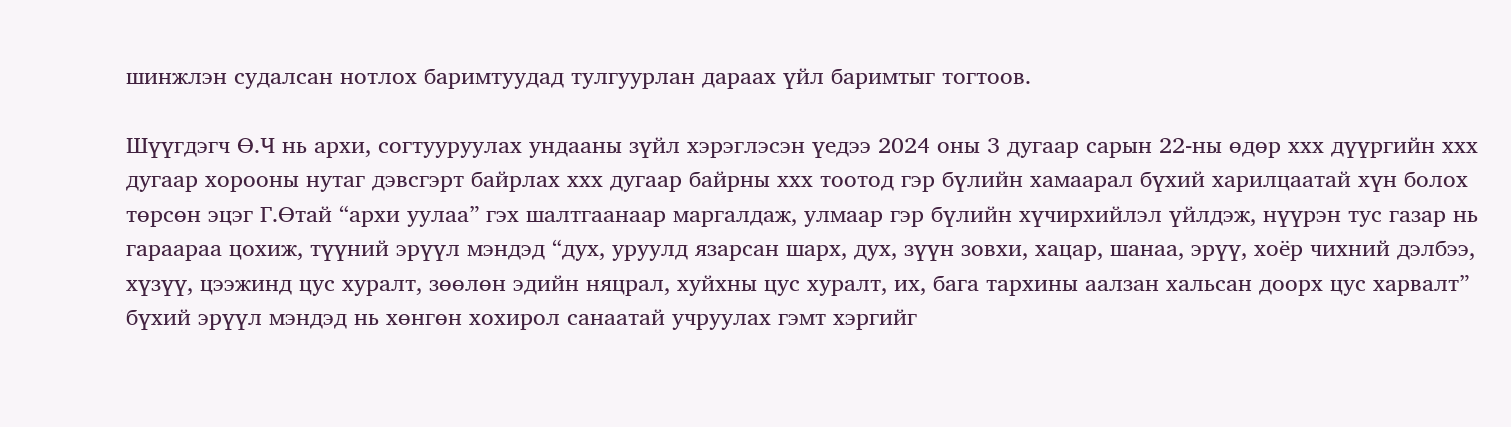шинжлэн судалсан нотлох баримтуудад тулгуурлан дараах үйл баримтыг тогтоов.

Шүүгдэгч Ө.Ч нь архи, согтууруулах ундааны зүйл хэрэглэсэн үедээ 2024 оны 3 дугаар сарын 22-ны өдөр ххх дүүргийн ххх дугаар хорооны нутаг дэвсгэрт байрлах ххх дугаар байрны ххх тоотод гэр бүлийн хамаарал бүхий харилцаатай хүн болох төрсөн эцэг Г.Өтай “архи уулаа” гэх шалтгаанаар маргалдаж, улмаар гэр бүлийн хүчирхийлэл үйлдэж, нүүрэн тус газар нь гараараа цохиж, түүний эрүүл мэндэд “дух, уруулд язарсан шарх, дух, зүүн зовхи, хацар, шанаа, эрүү, хоёр чихний дэлбээ, хүзүү, цээжинд цус хуралт, зөөлөн эдийн няцрал, хуйхны цус хуралт, их, бага тархины аалзан хальсан доорх цус харвалт” бүхий эрүүл мэндэд нь хөнгөн хохирол санаатай учруулах гэмт хэргийг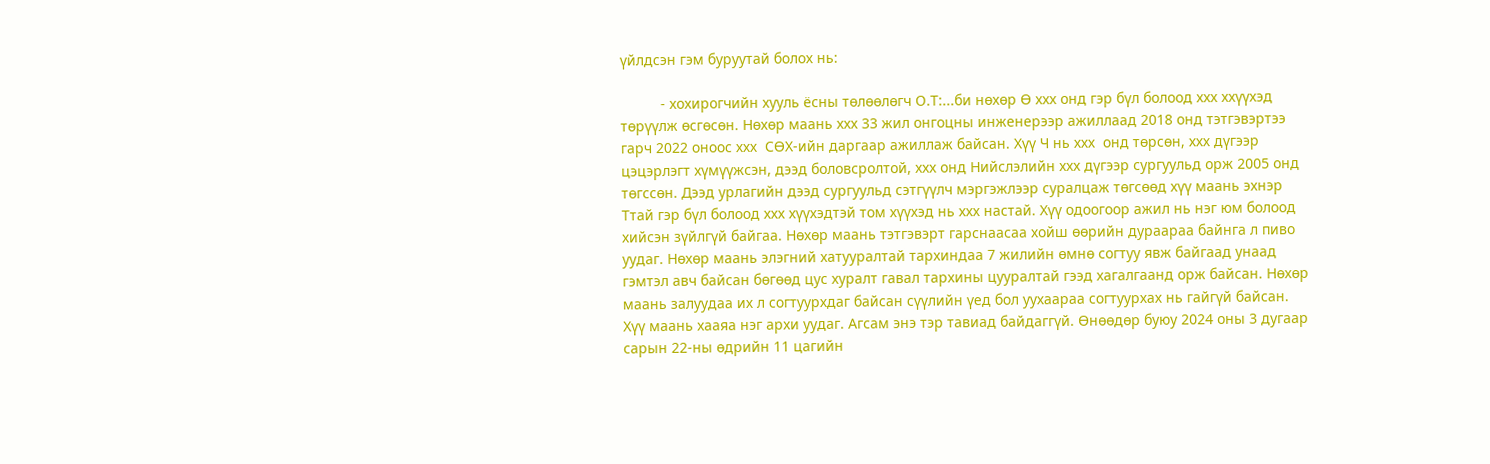үйлдсэн гэм буруутай болох нь:

          - хохирогчийн хууль ёсны төлөөлөгч О.Т:...би нөхөр Ө ххх онд гэр бүл болоод ххх ххүүхэд төрүүлж өсгөсөн. Нөхөр маань ххх 33 жил онгоцны инженерээр ажиллаад 2018 онд тэтгэвэртээ гарч 2022 оноос ххх  СӨХ-ийн даргаар ажиллаж байсан. Хүү Ч нь ххх  онд төрсөн, ххх дүгээр цэцэрлэгт хүмүүжсэн, дээд боловсролтой, ххх онд Нийслэлийн ххх дүгээр сургуульд орж 2005 онд төгссөн. Дээд урлагийн дээд сургуульд сэтгүүлч мэргэжлээр суралцаж төгсөөд хүү маань эхнэр Ттай гэр бүл болоод ххх хүүхэдтэй том хүүхэд нь ххх настай. Хүү одоогоор ажил нь нэг юм болоод хийсэн зүйлгүй байгаа. Нөхөр маань тэтгэвэрт гарснаасаа хойш өөрийн дураараа байнга л пиво уудаг. Нөхөр маань элэгний хатууралтай тархиндаа 7 жилийн өмнө согтуу явж байгаад унаад гэмтэл авч байсан бөгөөд цус хуралт гавал тархины цууралтай гээд хагалгаанд орж байсан. Нөхөр маань залуудаа их л согтуурхдаг байсан сүүлийн үед бол уухаараа согтуурхах нь гайгүй байсан. Хүү маань хааяа нэг архи уудаг. Агсам энэ тэр тавиад байдаггүй. Өнөөдөр буюу 2024 оны 3 дугаар сарын 22-ны өдрийн 11 цагийн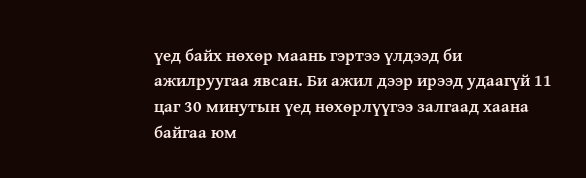үед байх нөхөр маань гэртээ үлдээд би ажилруугаа явсан. Би ажил дээр ирээд удаагүй 11 цаг 30 минутын үед нөхөрлүүгээ залгаад хаана байгаа юм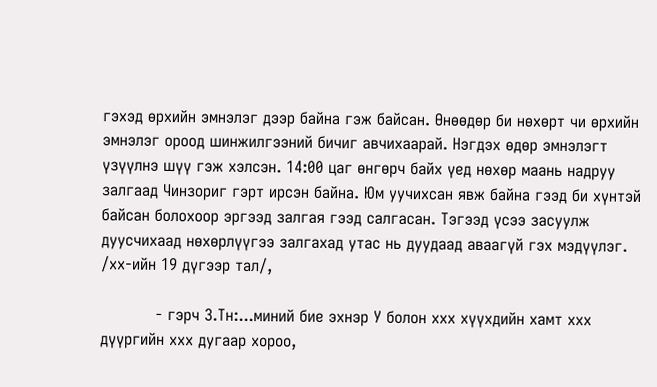гэхэд өрхийн эмнэлэг дээр байна гэж байсан. Өнөөдөр би нөхөрт чи өрхийн эмнэлэг ороод шинжилгээний бичиг авчихаарай. Нэгдэх өдөр эмнэлэгт үзүүлнэ шүү гэж хэлсэн. 14:00 цаг өнгөрч байх үед нөхөр маань надруу залгаад Чинзориг гэрт ирсэн байна. Юм уучихсан явж байна гээд би хүнтэй байсан болохоор эргээд залгая гээд салгасан. Тэгээд үсээ засуулж дуусчихаад нөхөрлүүгээ залгахад утас нь дуудаад аваагүй гэх мэдүүлэг. /хх-ийн 19 дүгээр тал/,

           - гэрч З.Тн:...миний бие эхнэр У болон ххх хүүхдийн хамт ххх дүүргийн ххх дугаар хороо,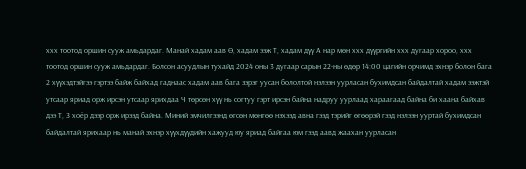ххх тоотод оршин сууж амьдардаг. Манай хадам аав Ө, хадам ээж Т, хадам дүү А нар мөн ххх дүүргийн ххх дугаар хороо, ххх тоотод оршин сууж амьдардаг. Болсон асуудлын тухайд 2024 оны 3 дугаар сарын 22-ны өдөр 14:00 цагийн орчимд эхнэр болон бага 2 хүүхэдтэйгээ гэртээ байж байхад гаднаас хадам аав бага зэрэг уусан бололтой нэлээн уурласан бухимдсан байдалтай хадам ээжтэй утсаар яриад орж ирсэн утсаар ярихдаа Ч төрсөн хүү нь согтуу гэрт ирсэн байна надруу уурлаад хараагаад байна би хаана байхав дээ Т, З хоёр дээр орж ирээд байна. Миний эмчилгээнд өгсөн мөнгөө нэхээд авна гээд тэрийг өгөөрэй гээд нэлээн ууртай бухимдсан байдалтай ярихаар нь манай эхнэр хүүхдүүдийн хажууд юу яриад байгаа юм гээд аавд жаахан уурласан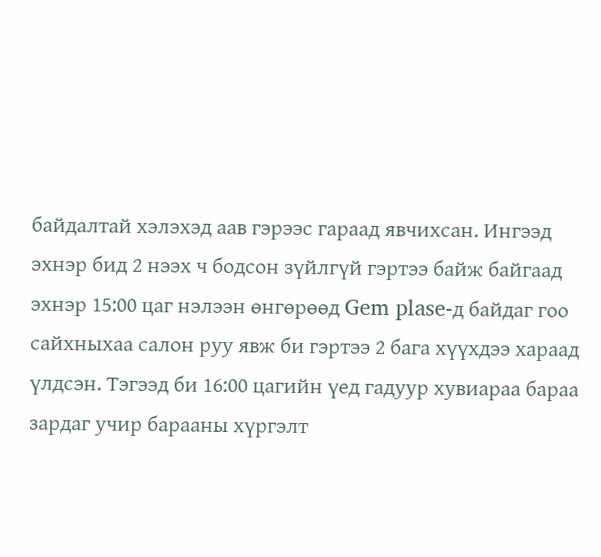байдалтай хэлэхэд аав гэрээс гараад явчихсан. Ингээд эхнэр бид 2 нээх ч бодсон зүйлгүй гэртээ байж байгаад эхнэр 15:00 цаг нэлээн өнгөрөөд Gem plase-д байдаг гоо сайхныхаа салон руу явж би гэртээ 2 бага хүүхдээ хараад үлдсэн. Тэгээд би 16:00 цагийн үед гадуур хувиараа бараа зардаг учир барааны хүргэлт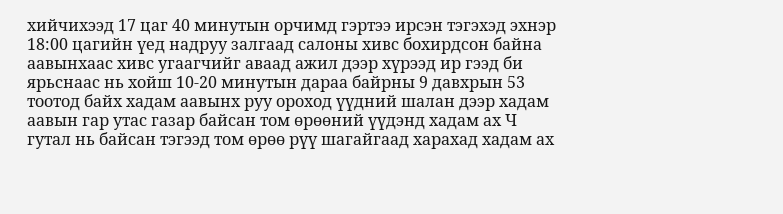хийчихээд 17 цаг 40 минутын орчимд гэртээ ирсэн тэгэхэд эхнэр 18:00 цагийн үед надруу залгаад салоны хивс бохирдсон байна аавынхаас хивс угаагчийг аваад ажил дээр хүрээд ир гээд би ярьснаас нь хойш 10-20 минутын дараа байрны 9 давхрын 53 тоотод байх хадам аавынх руу ороход үүдний шалан дээр хадам аавын гар утас газар байсан том өрөөний үүдэнд хадам ах Ч гутал нь байсан тэгээд том өрөө рүү шагайгаад харахад хадам ах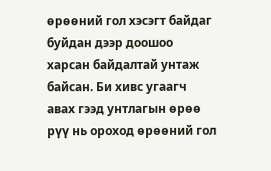өрөөний гол хэсэгт байдаг буйдан дээр доошоо харсан байдалтай унтаж байсан. Би хивс угаагч авах гээд унтлагын өрөө рүү нь ороход өрөөний гол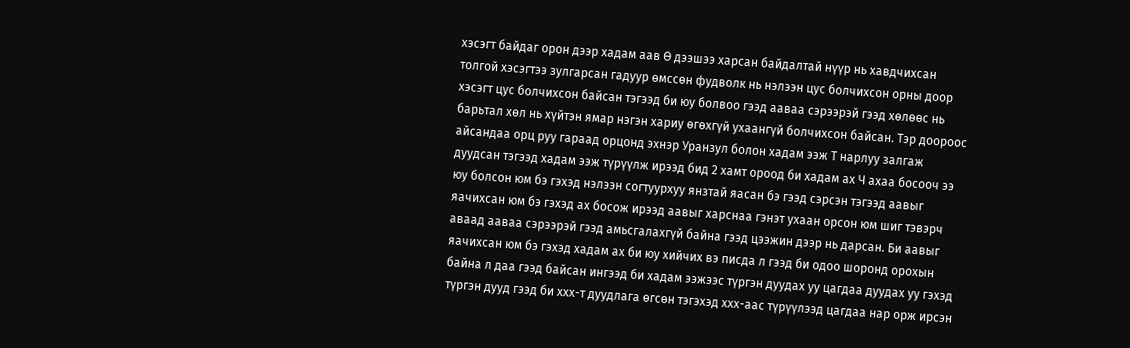хэсэгт байдаг орон дээр хадам аав Ө дээшээ харсан байдалтай нүүр нь хавдчихсан толгой хэсэгтээ зулгарсан гадуур өмссөн фудволк нь нэлээн цус болчихсон орны доор хэсэгт цус болчихсон байсан тэгээд би юу болвоо гээд ааваа сэрээрэй гээд хөлөөс нь барьтал хөл нь хүйтэн ямар нэгэн хариу өгөхгүй ухаангүй болчихсон байсан. Тэр доороос айсандаа орц руу гараад орцонд эхнэр Уранзул болон хадам ээж Т нарлуу залгаж дуудсан тэгээд хадам ээж түрүүлж ирээд бид 2 хамт ороод би хадам ах Ч ахаа босооч ээ юу болсон юм бэ гэхэд нэлээн согтуурхуу янзтай яасан бэ гээд сэрсэн тэгээд аавыг яачихсан юм бэ гэхэд ах босож ирээд аавыг харснаа гэнэт ухаан орсон юм шиг тэвэрч аваад ааваа сэрээрэй гээд амьсгалахгүй байна гээд цээжин дээр нь дарсан. Би аавыг яачихсан юм бэ гэхэд хадам ах би юу хийчих вэ писда л гээд би одоо шоронд орохын байна л даа гээд байсан ингээд би хадам ээжээс түргэн дуудах уу цагдаа дуудах уу гэхэд түргэн дууд гээд би ххх-т дуудлага өгсөн тэгэхэд ххх-аас түрүүлээд цагдаа нар орж ирсэн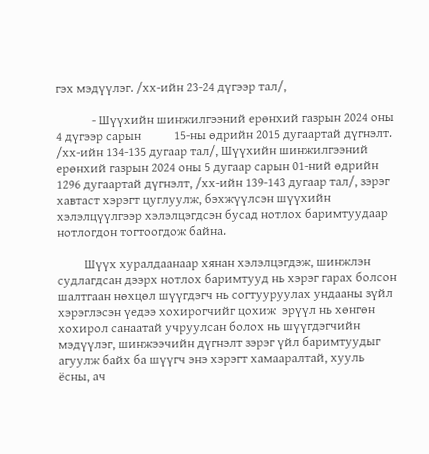гэх мэдүүлэг. /хх-ийн 23-24 дүгээр тал/,

            - Шүүхийн шинжилгээний ерөнхий газрын 2024 оны 4 дүгээр сарын           15-ны өдрийн 2015 дугаартай дүгнэлт. /хх-ийн 134-135 дугаар тал/, Шүүхийн шинжилгээний ерөнхий газрын 2024 оны 5 дугаар сарын 01-ний өдрийн 1296 дугаартай дүгнэлт, /хх-ийн 139-143 дугаар тал/, зэрэг хавтаст хэрэгт цуглуулж, бэхжүүлсэн шүүхийн хэлэлцүүлгээр хэлэлцэгдсэн бусад нотлох баримтуудаар нотлогдон тогтоогдож байна.

         Шүүх хуралдаанаар хянан хэлэлцэгдэж, шинжлэн судлагдсан дээрх нотлох баримтууд нь хэрэг гарах болсон шалтгаан нөхцөл шүүгдэгч нь согтууруулах ундааны зүйл хэрэглэсэн үедээ хохирогчийг цохиж  эрүүл нь хөнгөн хохирол санаатай учруулсан болох нь шүүгдэгчийн мэдүүлэг, шинжээчийн дүгнэлт зэрэг үйл баримтуудыг агуулж байх ба шүүгч энэ хэрэгт хамааралтай, хууль ёсны, ач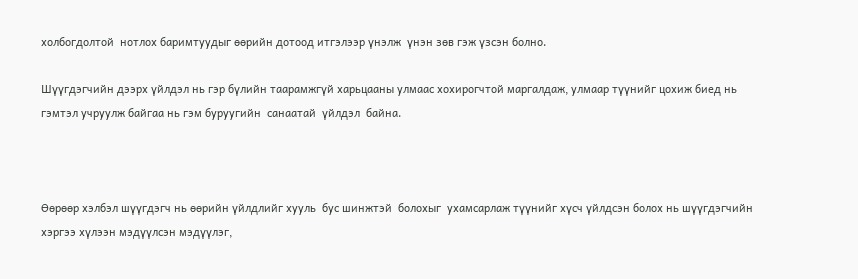холбогдолтой  нотлох баримтуудыг өөрийн дотоод итгэлээр үнэлж  үнэн зөв гэж үзсэн болно.

Шүүгдэгчийн дээрх үйлдэл нь гэр бүлийн таарамжгүй харьцааны улмаас хохирогчтой маргалдаж, улмаар түүнийг цохиж биед нь гэмтэл учруулж байгаа нь гэм буруугийн  санаатай  үйлдэл  байна.



Өөрөөр хэлбэл шүүгдэгч нь өөрийн үйлдлийг хууль  бус шинжтэй  болохыг  ухамсарлаж түүнийг хүсч үйлдсэн болох нь шүүгдэгчийн хэргээ хүлээн мэдүүлсэн мэдүүлэг,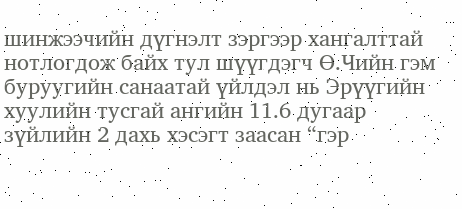шинжээчийн дүгнэлт зэргээр хангалттай нотлогдож байх тул шүүгдэгч Ө.Чийн гэм буруугийн санаатай үйлдэл нь Эрүүгийн хуулийн тусгай ангийн 11.6 дугаар зүйлийн 2 дахь хэсэгт заасан “гэр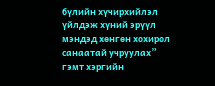бүлийн хүчирхийлэл үйлдэж хүний эрүүл мэндэд хөнгөн хохирол санаатай учруулах” гэмт хэргийн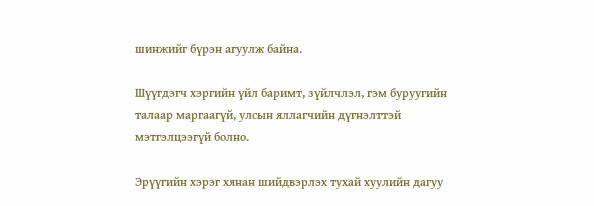шинжийг бүрэн агуулж байна.

Шүүгдэгч хэргийн үйл баримт, зүйлчлэл, гэм буруугийн талаар маргаагүй, улсын яллагчийн дүгнэлттэй мэтгэлцээгүй болно.

Эрүүгийн хэрэг хянан шийдвэрлэх тухай хуулийн дагуу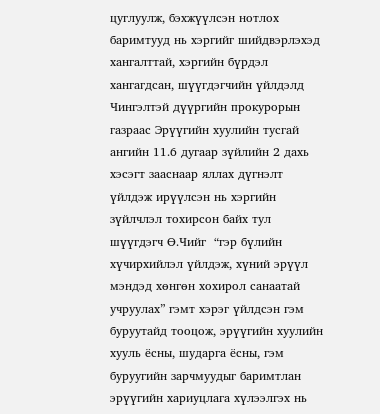цуглуулж, бэхжүүлсэн нотлох баримтууд нь хэргийг шийдвэрлэхэд хангалттай, хэргийн бүрдэл хангагдсан, шүүгдэгчийн үйлдэлд Чингэлтэй дүүргийн прокурорын газраас Эрүүгийн хуулийн тусгай ангийн 11.6 дугаар зүйлийн 2 дахь хэсэгт зааснаар яллах дүгнэлт үйлдэж ирүүлсэн нь хэргийн зүйлчлэл тохирсон байх тул  шүүгдэгч Ө.Чийг  “гэр бүлийн хүчирхийлэл үйлдэж, хүний эрүүл мэндэд хөнгөн хохирол санаатай учруулах” гэмт хэрэг үйлдсэн гэм буруутайд тооцож, эрүүгийн хуулийн хууль ёсны, шударга ёсны, гэм буруугийн зарчмуудыг баримтлан эрүүгийн хариуцлага хүлээлгэх нь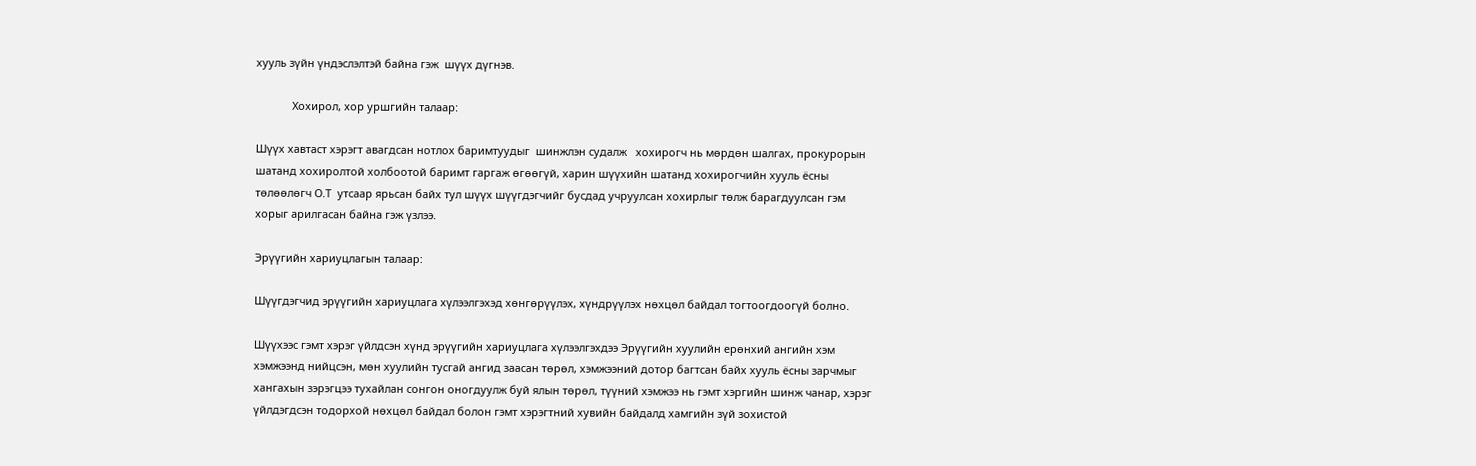хууль зүйн үндэслэлтэй байна гэж  шүүх дүгнэв.

            Хохирол, хор уршгийн талаар:

Шүүх хавтаст хэрэгт авагдсан нотлох баримтуудыг  шинжлэн судалж   хохирогч нь мөрдөн шалгах, прокурорын шатанд хохиролтой холбоотой баримт гаргаж өгөөгүй, харин шүүхийн шатанд хохирогчийн хууль ёсны төлөөлөгч О.Т  утсаар ярьсан байх тул шүүх шүүгдэгчийг бусдад учруулсан хохирлыг төлж барагдуулсан гэм хорыг арилгасан байна гэж үзлээ.

Эрүүгийн хариуцлагын талаар:

Шүүгдэгчид эрүүгийн хариуцлага хүлээлгэхэд хөнгөрүүлэх, хүндрүүлэх нөхцөл байдал тогтоогдоогүй болно.

Шүүхээс гэмт хэрэг үйлдсэн хүнд эрүүгийн хариуцлага хүлээлгэхдээ Эрүүгийн хуулийн ерөнхий ангийн хэм хэмжээнд нийцсэн, мөн хуулийн тусгай ангид заасан төрөл, хэмжээний дотор багтсан байх хууль ёсны зарчмыг хангахын зэрэгцээ тухайлан сонгон оногдуулж буй ялын төрөл, түүний хэмжээ нь гэмт хэргийн шинж чанар, хэрэг үйлдэгдсэн тодорхой нөхцөл байдал болон гэмт хэрэгтний хувийн байдалд хамгийн зүй зохистой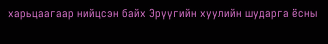харьцаагаар нийцсэн байх Эрүүгийн хуулийн шударга ёсны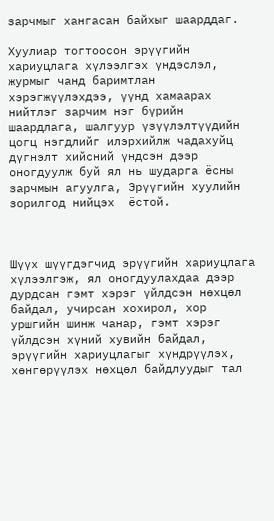зарчмыг хангасан байхыг шаарддаг.

Хуулиар тогтоосон эрүүгийн хариуцлага хүлээлгэх үндэслэл, журмыг чанд баримтлан хэрэгжүүлэхдээ, үүнд хамаарах нийтлэг зарчим нэг бүрийн шаардлага, шалгуур үзүүлэлтүүдийн цогц нэгдлийг илэрхийлж чадахуйц дүгнэлт хийсний үндсэн дээр оногдуулж буй ял нь шударга ёсны зарчмын агуулга, Эрүүгийн хуулийн зорилгод нийцэх  ёстой.



Шүүх шүүгдэгчид эрүүгийн хариуцлага хүлээлгэж, ял оногдуулахдаа дээр дурдсан гэмт хэрэг үйлдсэн нөхцөл байдал, учирсан хохирол, хор уршгийн шинж чанар, гэмт хэрэг үйлдсэн хүний хувийн байдал, эрүүгийн хариуцлагыг хүндрүүлэх, хөнгөрүүлэх нөхцөл байдлуудыг тал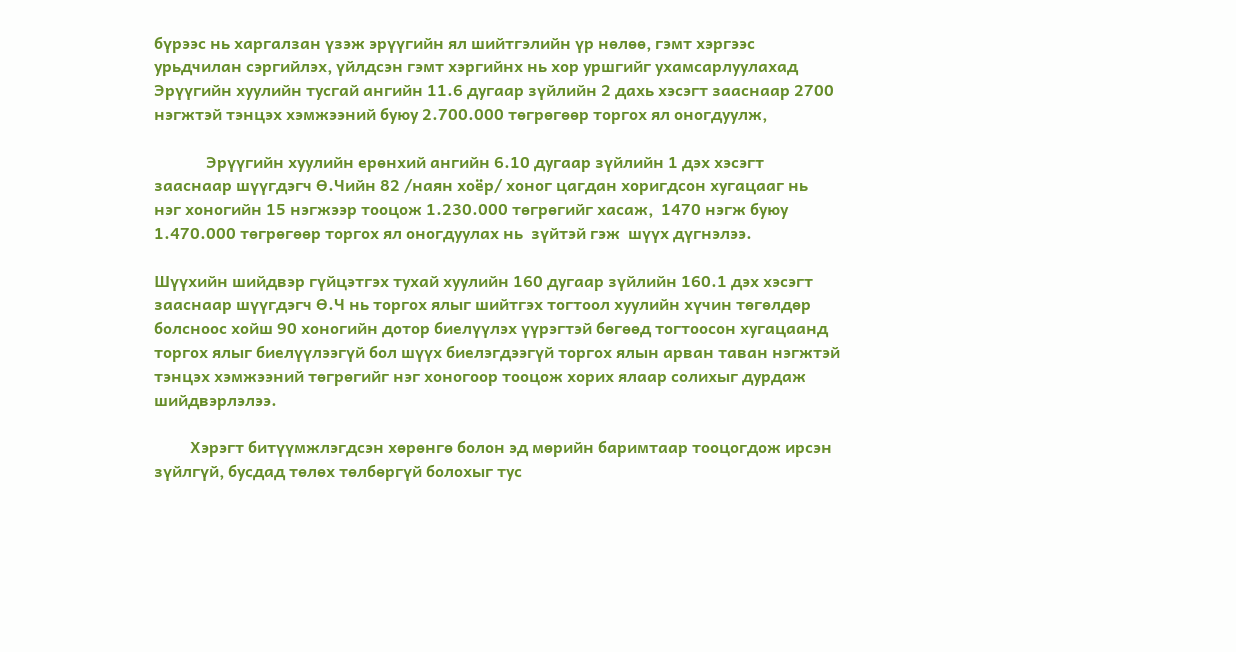бүрээс нь харгалзан үзэж эрүүгийн ял шийтгэлийн үр нөлөө, гэмт хэргээс урьдчилан сэргийлэх, үйлдсэн гэмт хэргийнх нь хор уршгийг ухамсарлуулахад Эрүүгийн хуулийн тусгай ангийн 11.6 дугаар зүйлийн 2 дахь хэсэгт зааснаар 2700 нэгжтэй тэнцэх хэмжээний буюу 2.700.000 төгрөгөөр торгох ял оногдуулж,

             Эрүүгийн хуулийн ерөнхий ангийн 6.10 дугаар зүйлийн 1 дэх хэсэгт зааснаар шүүгдэгч Ө.Чийн 82 /наян хоёр/ хоног цагдан хоригдсон хугацааг нь   нэг хоногийн 15 нэгжээр тооцож 1.230.000 төгрөгийг хасаж,  1470 нэгж буюу 1.470.000 төгрөгөөр торгох ял оногдуулах нь  зүйтэй гэж  шүүх дүгнэлээ.

Шүүхийн шийдвэр гүйцэтгэх тухай хуулийн 160 дугаар зүйлийн 160.1 дэх хэсэгт зааснаар шүүгдэгч Ө.Ч нь торгох ялыг шийтгэх тогтоол хуулийн хүчин төгөлдөр болсноос хойш 90 хоногийн дотор биелүүлэх үүрэгтэй бөгөөд тогтоосон хугацаанд торгох ялыг биелүүлээгүй бол шүүх биелэгдээгүй торгох ялын арван таван нэгжтэй тэнцэх хэмжээний төгрөгийг нэг хоногоор тооцож хорих ялаар солихыг дурдаж шийдвэрлэлээ.

         Хэрэгт битүүмжлэгдсэн хөрөнгө болон эд мөрийн баримтаар тооцогдож ирсэн зүйлгүй, бусдад төлөх төлбөргүй болохыг тус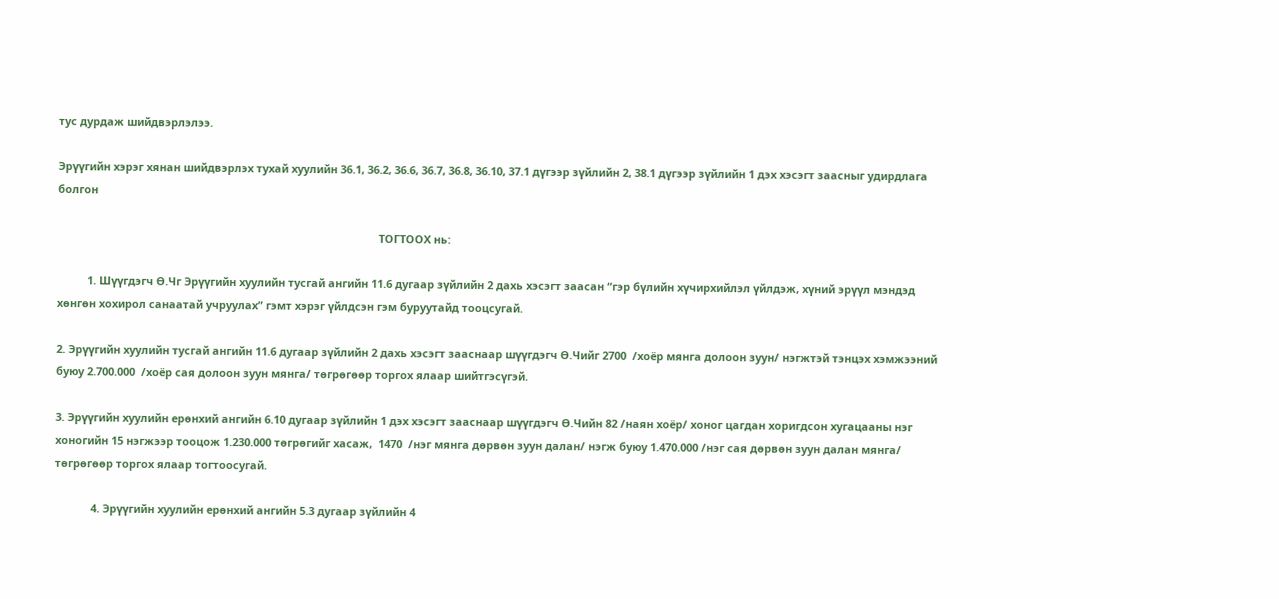тус дурдаж шийдвэрлэлээ.

Эрүүгийн хэрэг хянан шийдвэрлэх тухай хуулийн 36.1, 36.2, 36.6, 36.7, 36.8, 36.10, 37.1 дүгээр зүйлийн 2, 38.1 дүгээр зүйлийн 1 дэх хэсэгт заасныг удирдлага болгон

                                                                                                           ТОГТООХ нь:

          1. Шүүгдэгч Ө.Чг Эрүүгийн хуулийн тусгай ангийн 11.6 дугаар зүйлийн 2 дахь хэсэгт заасан “гэр бүлийн хүчирхийлэл үйлдэж, хүний эрүүл мэндэд хөнгөн хохирол санаатай учруулах” гэмт хэрэг үйлдсэн гэм буруутайд тооцсугай.

2. Эрүүгийн хуулийн тусгай ангийн 11.6 дугаар зүйлийн 2 дахь хэсэгт зааснаар шүүгдэгч Ө.Чийг 2700  /хоёр мянга долоон зуун/ нэгжтэй тэнцэх хэмжээний буюу 2.700.000  /хоёр сая долоон зуун мянга/ төгрөгөөр торгох ялаар шийтгэсүгэй.

3. Эрүүгийн хуулийн ерөнхий ангийн 6.10 дугаар зүйлийн 1 дэх хэсэгт зааснаар шүүгдэгч Ө.Чийн 82 /наян хоёр/ хоног цагдан хоригдсон хугацааны нэг хоногийн 15 нэгжээр тооцож 1.230.000 төгрөгийг хасаж,  1470  /нэг мянга дөрвөн зуун далан/ нэгж буюу 1.470.000 /нэг сая дөрвөн зуун далан мянга/ төгрөгөөр торгох ялаар тогтоосугай.

            4. Эрүүгийн хуулийн ерөнхий ангийн 5.3 дугаар зүйлийн 4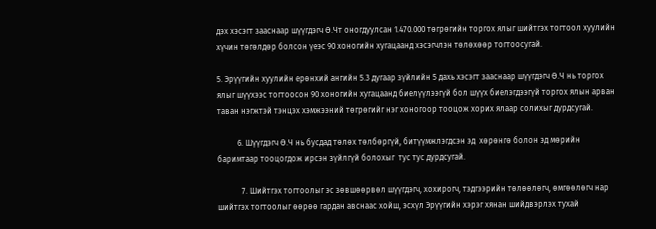дэх хэсэгт зааснаар шүүгдэгч Ө.Чт оногдуулсан 1.470.000 төгрөгийн торгох ялыг шийтгэх тогтоол хуулийн хүчин төгөлдөр болсон үеэс 90 хоногийн хугацаанд хэсэгчлэн төлөхөөр тогтоосугай.

5. Эрүүгийн хуулийн ерөнхий ангийн 5.3 дугаар зүйлийн 5 дахь хэсэгт зааснаар шүүгдэгч Ө.Ч нь торгох ялыг шүүхээс тогтоосон 90 хоногийн хугацаанд биелүүлээгүй бол шүүх биелэгдээгүй торгох ялын арван таван нэгжтэй тэнцэх хэмжээний төгрөгийг нэг хоногоор тооцож хорих ялаар солихыг дурдсугай.

          6. Шүүгдэгч Ө.Ч нь бусдад төлөх төлбөргүй, битүүмжлэгдсэн эд  хөрөнгө болон эд мөрийн баримтаар тооцогдож ирсэн зүйлгүй болохыг  тус тус дурдсугай.

            7. Шийтгэх тогтоолыг эс зөвшөөрвөл шүүгдэгч, хохирогч, тэдгээрийн төлөөлөгч, өмгөөлөгч нар шийтгэх тогтоолыг өөрөө гардан авснаас хойш, эсхүл Эрүүгийн хэрэг хянан шийдвэрлэх тухай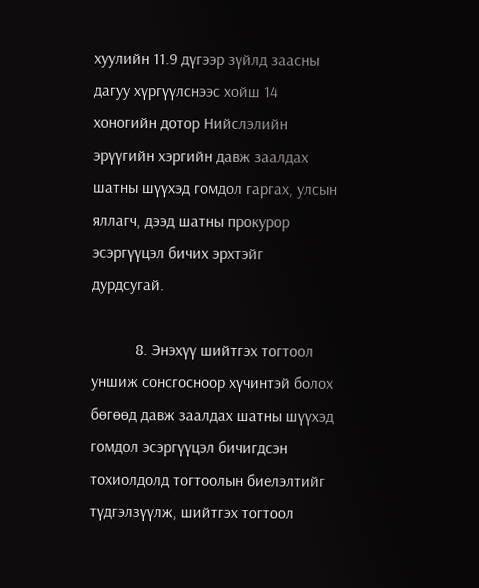хуулийн 11.9 дүгээр зүйлд заасны дагуу хүргүүлснээс хойш 14 хоногийн дотор Нийслэлийн эрүүгийн хэргийн давж заалдах шатны шүүхэд гомдол гаргах, улсын яллагч, дээд шатны прокурор эсэргүүцэл бичих эрхтэйг дурдсугай.

           8. Энэхүү шийтгэх тогтоол  уншиж сонсгосноор хүчинтэй болох бөгөөд давж заалдах шатны шүүхэд гомдол эсэргүүцэл бичигдсэн тохиолдолд тогтоолын биелэлтийг  түдгэлзүүлж, шийтгэх тогтоол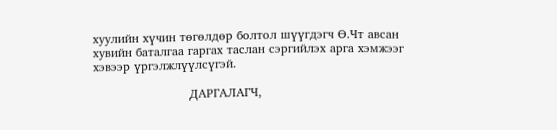хуулийн хүчин төгөлдөр болтол шүүгдэгч Ө.Чт авсан хувийн баталгаа гаргах таслан сэргийлэх арга хэмжээг хэвээр үргэлжлүүлсүгэй.

                        ДАРГАЛАГЧ,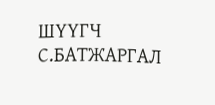ШҮҮГЧ                           С.БАТЖАРГАЛ